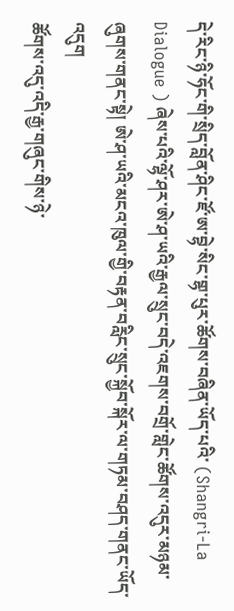དེ་རིང་ཉི་ཧོང་གི་སྲིད་བློན་ཤིང་ཛོ་ཨ་བྷེ་སིང་གྷ་པུར་ཚོགས་བཞིན་ཡོད་པའི་ (Shangri-La Dialogue ) ཞེས་པའི་ལྷོ་ཤར་ཨེ་ཤ་ཡའི་རྒྱལ་སྲུང་བདེ་འཇགས་བགྲོ་གླེང་ཚོགས་འདུར་མཉམ་ཞུགས་གནང་སྟེ། ཨེ་ཤ་ཡའི་མངའ་ཁུལ་གྱི་བརྟན་བརླིང་སྲུང་སྐྱོབ་སྐོར་ལ་གཏམ་བཤད་གནང་ཡོད་འདུག
ཚོགས་འདུ་འདི་རྒྱ་གཞུང་གིས་ཉེ་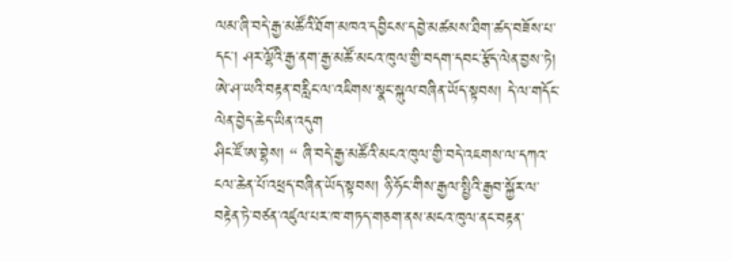ལམ་ཞི་བདེ་རྒྱ་མཚོའི་ཐོག་མཁའ་དབྱིངས་དབྱེ་མཚམས་ཐིག་ཚད་བཟོས་པ་དང་། ཤར་ལྷོའི་རྒྱ་ནག་རྒྱ་མཚོ་མངའ་ཁུལ་གྱི་བདག་དབང་རྩོད་ལེན་བྱས་ཏེ། ཨེ་ཤ་ཡའི་བརྟན་བརླིང་ལ་འཇིགས་སྣང་སྐུལ་བཞིན་ཡོད་སྟབས། དེ་ལ་གདོང་ལེན་བྱེད་ཆེད་ཡིན་འདུག
ཤིང་ཛོ་ཨ་བྷེས། “ ཞི་བདེ་རྒྱ་མཚོའི་མངའ་ཁུལ་གྱི་བདེ་འཇགས་ལ་དཀའ་ངལ་ཆེན་པོ་འཕྲད་བཞིན་ཡོད་སྟབས། ཉི་ཧོང་གིས་རྒྱལ་སྤྱིའི་རྒྱབ་སྐྱོར་ལ་བརྟེན་ཏེ་བཙན་འཛུལ་པར་ཁ་གཏད་གཅག་ནས་མངའ་ཁུལ་ནང་བརྟན་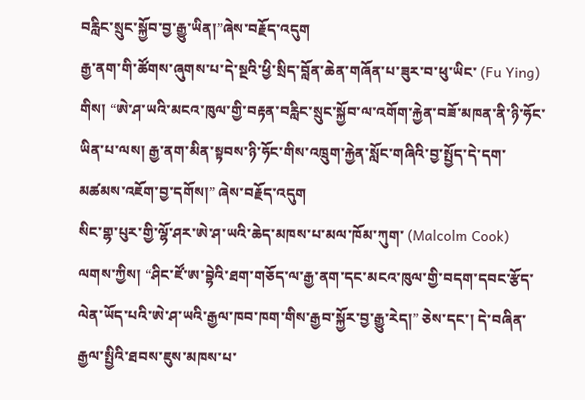བརླིང་སྲུང་སྐྱོབ་བྱ་རྒྱུ་ཡིན།”ཞེས་བརྗོད་འདུག
རྒྱ་ནག་གི་ཚོགས་ཞུགས་པ་དེ་སྔའི་ཕྱི་སྲིད་བློན་ཆེན་གཞོན་པ་ཟུར་བ་ཕུ་ཡིང་ (Fu Ying) གིས། “ཨེ་ཤ་ཡའི་མངའ་ཁུལ་གྱི་བརྟན་བརླིང་སྲུང་སྐྱོབ་ལ་འགོག་རྐྱེན་བཟོ་མཁན་ནི་ཉི་ཧོང་ཡིན་པ་ལས། རྒྱ་ནག་མིན་སྟབས་ཉི་ཧོང་གིས་འཁྲུག་རྐྱེན་སློང་གཞིའི་བྱ་སྤྱོད་དེ་དག་མཚམས་འཇོག་བྱ་དགོས།” ཞེས་བརྗོད་འདུག
སིང་གྷ་པུར་གྱི་ལྷོ་ཤར་ཨེ་ཤ་ཡའི་ཆེད་མཁས་པ་མལ་ཁོམ་ཀུག་ (Malcolm Cook) ལགས་ཀྱིས། “ཤིང་ཛོ་ཨ་བྷེའི་ཐག་གཅོད་ལ་རྒྱ་ནག་དང་མངའ་ཁུལ་གྱི་བདག་དབང་རྩོད་ལེན་ཡོད་པའི་ཨེ་ཤ་ཡའི་རྒྱལ་ཁབ་ཁག་གིས་རྒྱབ་སྐྱོར་བྱ་རྒྱུ་རེད།” ཅེས་དང་། དེ་བཞིན་རྒྱལ་སྤྱིའི་ཐབས་ཇུས་མཁས་པ་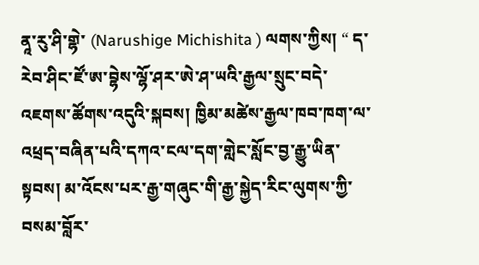ནཱ་རུ་ཤི་གྷེ་ (Narushige Michishita ) ལགས་ཀྱིས། “ ད་རེབ་ཤིང་ཛོ་ཨ་བྷེས་ལྷོ་ཤར་ཨེ་ཤ་ཡའི་རྒྱལ་སྲུང་བདེ་འཇགས་ཚོགས་འདུའི་སྐབས། ཁྱིམ་མཚེས་རྒྱལ་ཁབ་ཁག་ལ་འཕྲད་བཞིན་པའི་དཀའ་ངལ་དག་གླེང་སློང་བྱ་རྒྱུ་ཡིན་སྟབས། མ་འོངས་པར་རྒྱ་གཞུང་གི་རྒྱ་སྐྱེད་རིང་ལུགས་ཀྱི་བསམ་བློར་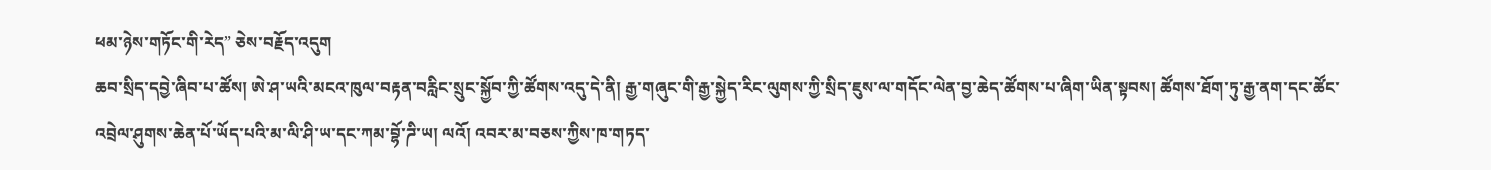ཕམ་ཉེས་གཏོང་གི་རེད” ཅེས་བརྗོད་འདུག
ཆབ་སྲིད་དབྱེ་ཞིབ་པ་ཚོས། ཨེ་ཤ་ཡའི་མངའ་ཁུལ་བརྟན་བརླིང་སྲུང་སྐྱོབ་ཀྱི་ཚོགས་འདུ་དེ་ནི། རྒྱ་གཞུང་གི་རྒྱ་སྐྱེད་རིང་ལུགས་ཀྱི་སྲིད་ཇུས་ལ་གདོང་ལེན་བྱ་ཆེད་ཚོགས་པ་ཞིག་ཡིན་སྟབས། ཚོགས་ཐོག་ཏུ་རྒྱ་ནག་དང་ཚོང་འབྲེལ་ཤུགས་ཆེན་པོ་ཡོད་པའི་མ་ལི་ཤི་ཡ་དང་ཀམ་བྷོ་ཌི་ཡ། ལའོ། འབར་མ་བཅས་ཀྱིས་ཁ་གཏད་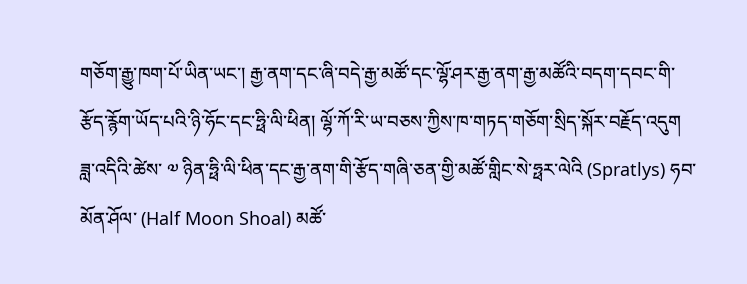གཅོག་རྒྱུ་ཁག་པོ་ཡིན་ཡང་། རྒྱ་ནག་དང་ཞི་བདེ་རྒྱ་མཚོ་དང་ལྷོ་ཤར་རྒྱ་ནག་རྒྱ་མཚོའི་བདག་དབང་གི་རྩོད་རྙོག་ཡོད་པའི་ཉི་ཧོང་དང་ཧྥི་ལི་ཕིན། ལྷོ་ཀོ་རི་ཡ་བཅས་ཀྱིས་ཁ་གཏད་གཅོག་སྲིད་སྐོར་བརྗོད་འདུག
ཟླ་འདིའི་ཚེས་ ༧ ཉིན་ཧྥི་ལི་ཕིན་དང་རྒྱ་ནག་གི་རྩོད་གཞི་ཅན་གྱི་མཚོ་གླིང་སེ་ཧྥར་ལེའི (Spratlys) ཧབ་མོན་ཤོལ་ (Half Moon Shoal) མཚོ་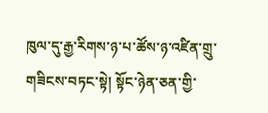ཁུལ་དུ་རྒྱ་རིགས་ཉ་པ་ཚོས་ཉ་འཛིན་གྲུ་གཟིངས་བཏང་སྟེ། སྟོང་ཉེན་ཅན་གྱི་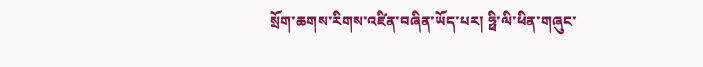སྲོག་ཆགས་རིགས་འཛིན་བཞིན་ཡོད་པར། ཧྥི་ལི་ཕིན་གཞུང་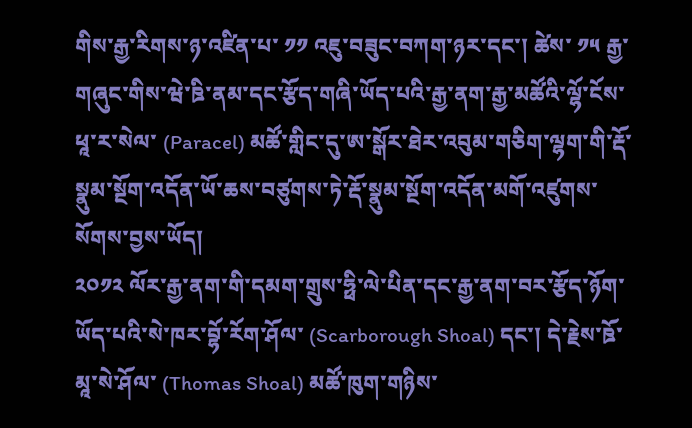གིས་རྒྱ་རིགས་ཉ་འཛིན་པ་ ༡༡ འཇུ་བཟུང་བཀག་ཉར་དང་། ཚེས་ ༡༥ རྒྱ་གཞུང་གིས་ཝེ་ཋི་ནམ་དང་རྩོད་གཞི་ཡོད་པའི་རྒྱ་ནག་རྒྱ་མཚོའི་ལྷོ་ངོས་ཕཱ་ར་སེལ་ (Paracel) མཚོ་གླིང་དུ་ཨ་སྒོར་ཐེར་འབུམ་གཅིག་ལྷག་གི་རྡོ་སྣུམ་སྔོག་འདོན་ཡོ་ཆས་བཙུགས་ཏེ་རྡོ་སྣུམ་སྔོག་འདོན་མགོ་འཛུགས་སོགས་བྱས་ཡོད།
༢༠༡༢ ལོར་རྒྱ་ནག་གི་དམག་གྲུས་ཧྥི་ལེ་པིན་དང་རྒྱ་ནག་བར་རྩོད་ཉོག་ཡོད་པའི་སེ་ཁར་བྷོ་རོག་ཤོལ་ (Scarborough Shoal) དང་། དེ་རྗེས་ཋོ་མཱ་སེ་ཤོལ་ (Thomas Shoal) མཚོ་ཁུག་གཉིས་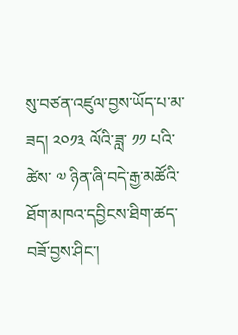སུ་བཙན་འཛུལ་བྱས་ཡོད་པ་མ་ཟད། ༢༠༡༣ ལོའི་ཟླ་ ༡༡ པའི་ཚེས་ ༧ ཉིན་ཞི་བདེ་རྒྱ་མཚོའི་ཐོག་མཁའ་དབྱིངས་ཐིག་ཚད་བཟོ་བྱས་ཤིང་།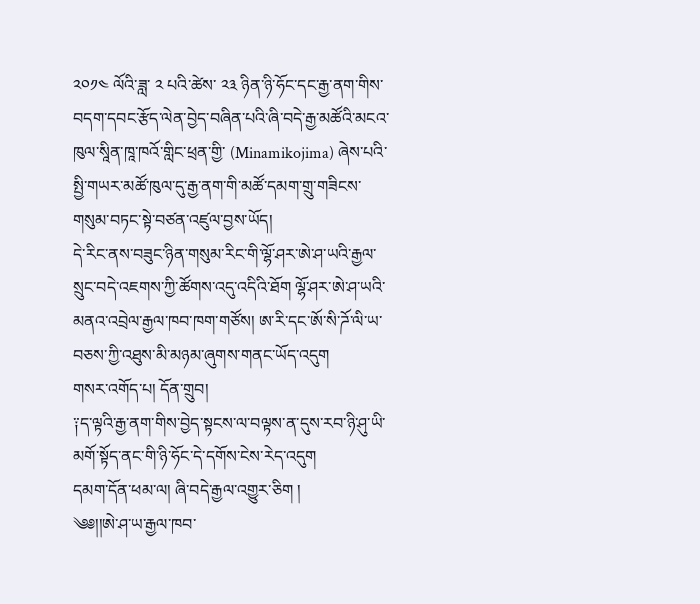༢༠༡༤ ལོའི་ཟླ་ ༢ པའི་ཚེས་ ༢༣ ཉིན་ཉི་ཧོང་དང་རྒྱ་ནག་གིས་བདག་དབང་རྩོད་ལེན་བྱེད་བཞིན་པའི་ཞི་བདེ་རྒྱ་མཚོའི་མངའ་ཁུལ་སཱིན་ཁཱ་ཁའོ་གླིང་ཕྲན་གྱི་ (Minamikojima) ཞེས་པའི་སྤྱི་གཡར་མཚོ་ཁུལ་དུ་རྒྱ་ནག་གི་མཚོ་དམག་གྲུ་གཟིངས་གསུམ་བཏང་སྟེ་བཙན་འཛུལ་བྱས་ཡོད།
དེ་རིང་ནས་བཟུང་ཉིན་གསུམ་རིང་གི་ལྷོ་ཤར་ཨེ་ཤ་ཡའི་རྒྱལ་སྲུང་བདེ་འཇགས་ཀྱི་ཚོགས་འདུ་འདིའི་ཐོག ལྷོ་ཤར་ཨེ་ཤ་ཡའི་མནའ་འབྲེལ་རྒྱལ་ཁབ་ཁག་གཙོས། ཨ་རི་དང་ཨོ་སི་ཌོ་ལི་ཡ་བཅས་ཀྱི་འཐུས་མི་མཉམ་ཞུགས་གནང་ཡོད་འདུག
གསར་འགོད་པ། དོན་གྲུབ།
༑ད་ལྟའི་རྒྱ་ནག་གིས་བྱེད་སྟངས་ལ་བལྟས་ན་དུས་རབ་ཉི་ཤུ་ཡི་མགོ་སྟོད་ནང་གི་ཉི་ཧོང་དེ་དགོས་ངེས་རེད་འདུག
དམག་དོན་ཕམ་ལ། ཞི་བདེ་རྒྱལ་འགྱུར་ཅིག །
༄༅།།ཨེ་ཤ་ཡ་རྒྱལ་ཁབ་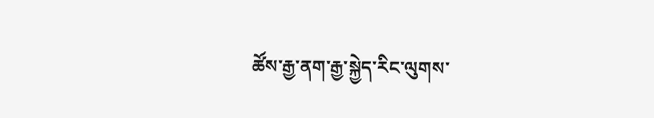ཚོས་རྒྱ་ནག་རྒྱ་སྐྱེད་རིང་ལུགས་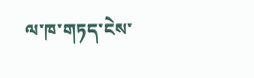ལ་ཁ་གཏད་ངེས་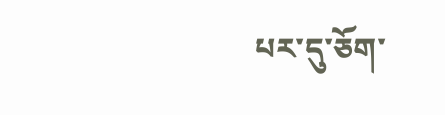པར་དུ་ཅོག་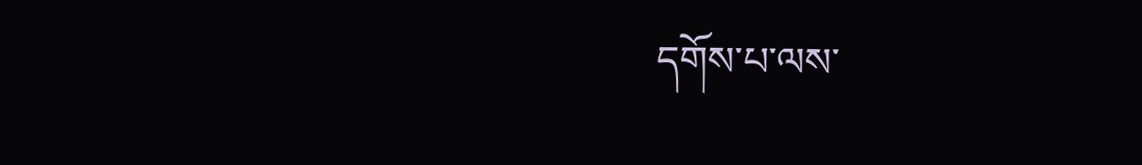དགོས་པ་ལས་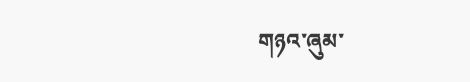གཉའ་ཞུམ་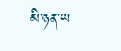མི་ཉན་ཡ